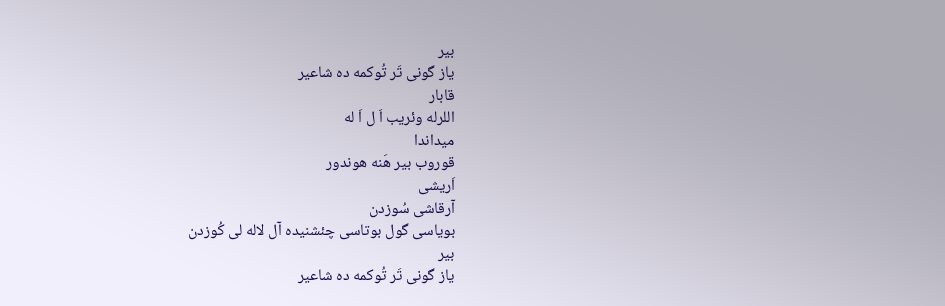بیر
یاز گونی تَر تُوکمه ده شاعیر
قابار
اللرله وئریب اَ ل اَ له
میداندا
قوروب بیر هَنه هوندور
اَریشی
آرقاشی سُوزدن
بویاسی گول بوتاسی چئشنیده آل لاله لی کُوزدن
بیر
یاز گونی تَر تُوکمه ده شاعیر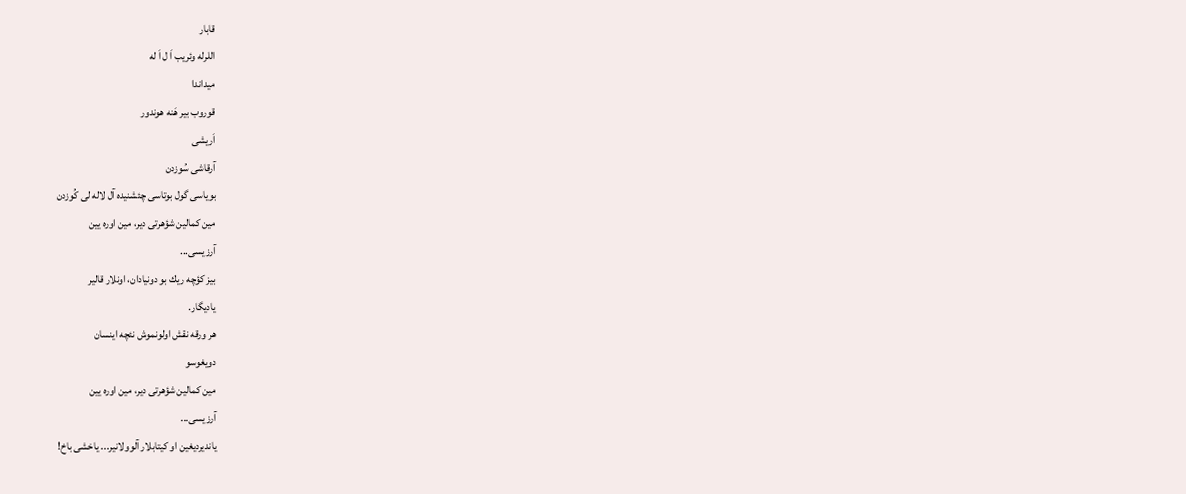قابار
اللرله وئریب اَ ل اَ له
میداندا
قوروب بیر هَنه هوندور
اَریشی
آرقاشی سُوزدن
بویاسی گول بوتاسی چئشنیده آل لاله لی کُوزدن
مين كمالين شؤهرتى دير، مين اوره يين
آرزيسى...
بيز كؤچه ريك بو دونيادان، اونلار قالير
ياديگار.
هر ورقه نقش اولونموش نئچه اينسان
دويغوسو
مين كمالين شؤهرتى دير، مين اوره يين
آرزيسى...
يانديرديغين او كيتابلار آلوولانير... ياخشى باخ!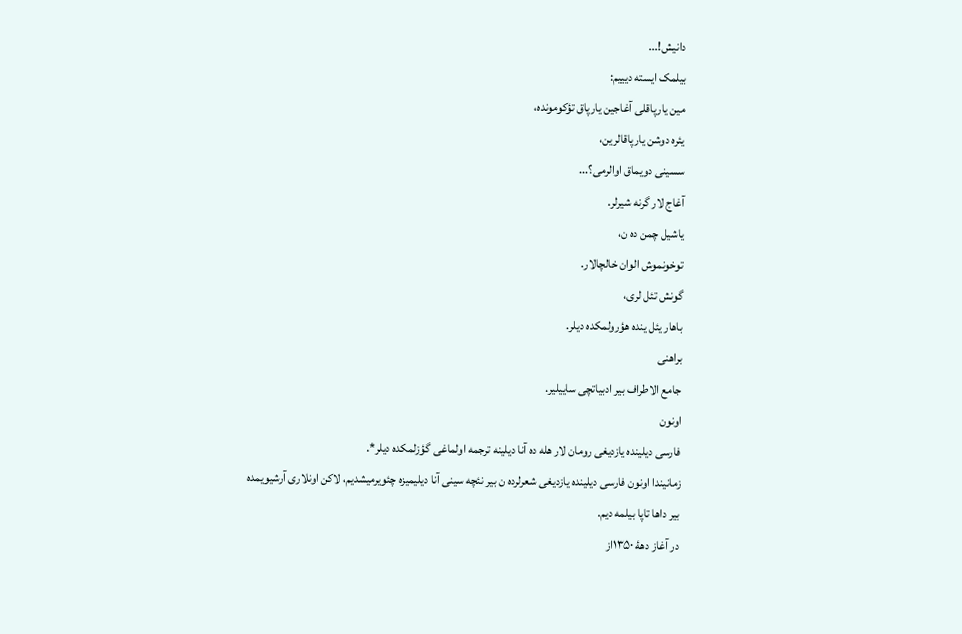دانیش!...
بیلمک ایسته دیییم:
مین یارپاقلی آغاجین یارپاق تؤکومونده،
یئره دوشن یارپاقالرین،
سسینی دویماق اوالرمی؟...
آغاج لار گرنه شیرلر.
یاشیل چمن ده ن،
توخونموش الوان خالچالار.
گونش تئل لری،
باهار یئل ینده هؤرولمکده دیلر.
براهنی
جامع الاطراف بیر ادبیاتچی ساییلیر.
اونون
فارسی دیلینده یازدیغی رومان لار هله ده آنا دیلینه ترجمه اولماغی گؤزلمکده دیلر*.
زمانیندا اونون فارسی دیلینده یازدیغی شعرلرده ن بیر نئچه سینی آنا دیلیمیزه چئویرمیشدیم، لاکن اونلاری آرشیویمده بیر داها تاپا بیلمه دیم.
در آغاز دههٔ ۱۳۵۰از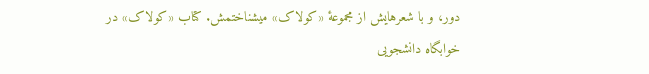دور، و با شعرهایش از مجموعهٔ «کولاک» میشناختمش. کتاب «کولاک» در خوابگاه دانشجویی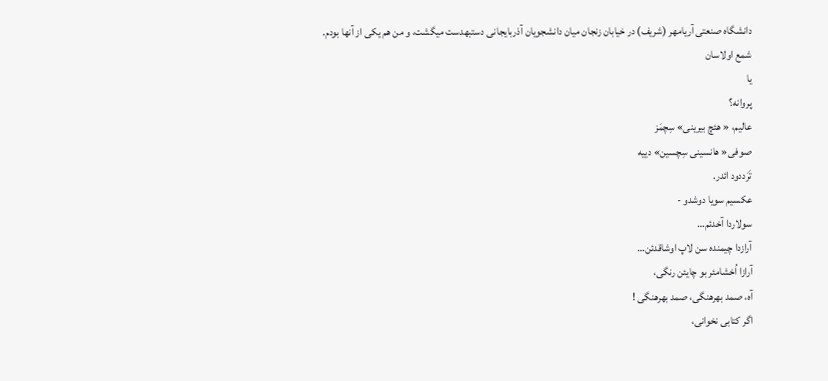دانشگاه صنعتی آریامهر (شریف) در خیابان زنجان میان دانشجویان آذربایجانی دستبهدست میگشت، و من هم یکی از آنها بودم.
شمع اولاسان
یا
پروانه؟
عالیم، « هئچ بیرینی» سِچمَز
صوفی« هانسینی سِچسین» دییه
تَرَددود ائدر.
عکسیم سویا دوشدو -
سولاردا آخدئم…
آرازدا چیمنده سن لاپ اوشاقدئن…
آرازا اُخشامئر بو چایئن رنگی،
آه، صمد بهرهنگی، صمد بهرهنگی !
اگر کتابی نخوانی،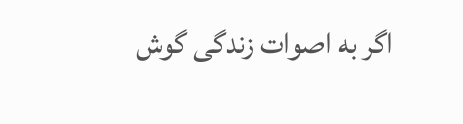اگر به اصوات زندگی گوش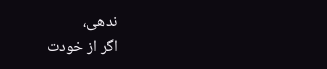ندهی،
اگر از خودت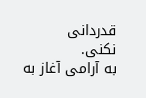قدردانی
نکنی.
به آرامی آغاز به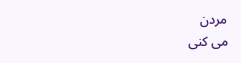مردن
می کنی